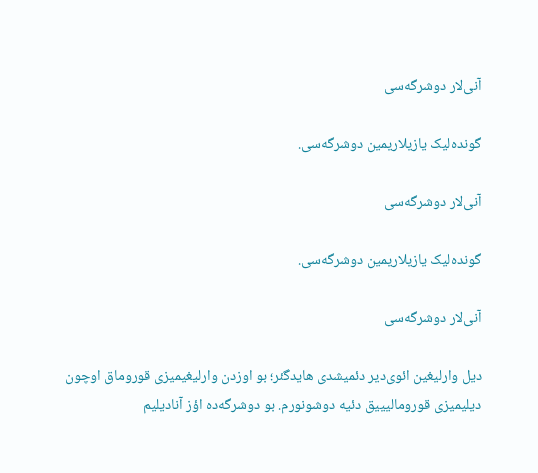آنی‌لار دوشرگه‌سی

گونده‌لیک یازیلاریمین دوشرگه‌سی.

آنی‌لار دوشرگه‌سی

گونده‌لیک یازیلاریمین دوشرگه‌سی.

آنی‌لار دوشرگه‌سی

دیل وارلیغین ائوی‌دیر دئمیشدی هایدگئر؛ بو اوزدن وارلیغیمیزی قوروماق اوچون دیلیمیزی قورومالیییق دئیه دوشونورم. بو دوشرگه‌ده اؤز آنادیلیم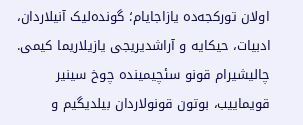اولان تورکجه‌ده یازاجایام؛ گونده‌لیک آنیلاردان، ادبیات، حیکایه و آراشدیریجی یازیلاریما کیمی. چالیشیرام قونو سئچیمینده چوخ سینیر قویماییب، بوتون قونولاردان بیلدیگیم و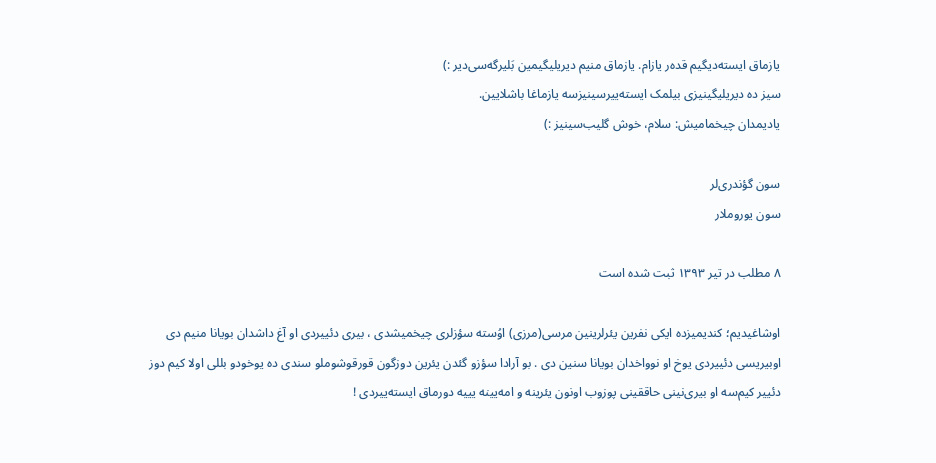یازماق ایسته‌دیگیم قده‌ر یازام. یازماق منیم دیریلیگیمین بَلیرگه‌سی‌دیر :)
سیز ده دیریلیگینیزی بیلمک ایسته‌ییرسینیزسه یازماغا باشلایین.
یادیمدان چیخمامیش: سلام، خوش گلیب‌سینیز :)

سون گؤندری‌لر
سون یوروملار

۸ مطلب در تیر ۱۳۹۳ ثبت شده است

اوشاغیدیم؛ کندیمیزده ایکی نفرین یئرلرینین مرسی(مرزی) اوُسته سؤزلری چیخمیشدی ، بیری دئییردی او آغ داشدان بویانا منیم دی اوبیریسی دئییردی یوخ او نوواخدان بویانا سنین دی . بو آرادا سؤزو گئدن یئرین دوزگون قورقوشوملو سندی ده یوخودو بللی اولا کیم دوز دئییر کیم‌سه او بیری‌نینی حاققینی پوزوب اونون یئرینه و امه‌یینه یییه دورماق ایسته‌ییردی !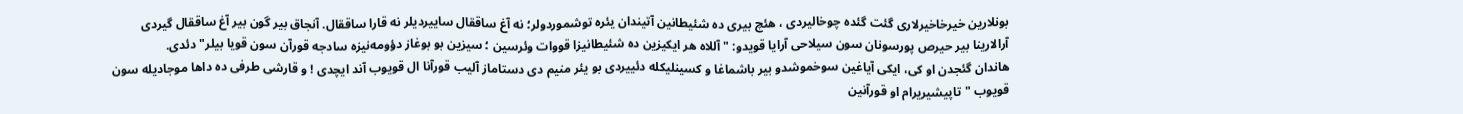بونلارین خیرخاخیرلاری گئت گئده چوخالیردی ، هئچ بیری ده شئیطانین آتیندان یئره توشموردولر؛ نه آغ ساققال ساییردیلر نه قارا ساققال. آنجاق بیر گون بیر آغ ساققال گیردی آرالارینا بیر حیرص پورسونان سون سیلاحی آرایا قویدو: " آللاه هر ایکیزین ده شئیطانیزا قووات وئرسین ؛ سیزین بو بوغاز دؤومه‌نیزه سادجه قورآن سون قویا بیلر" دئدی.
هاندان گئجدن او کی، ایکی آیاغین سوخموشدو بیر باشماغا و کسینلیکله دئییردی بو یئر منیم دی دستاماز آلیب قورآنا ال قویوب آند ایچدی ! و قارشی طرفی ده داها موجادیله سون قویوب "تاپیشیریرام او قورآنین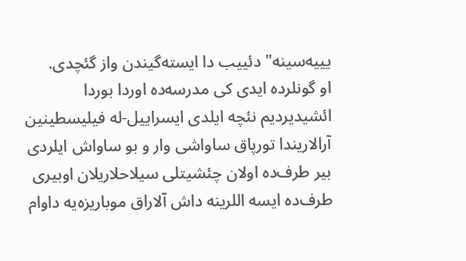یییه‌سینه" دئییب دا ایسته‌گیندن واز گئچدی.
او گونلرده ایدی کی مدرسه‌ده اوردا بوردا ائشیدیردیم نئچه ایلدی ایسراییل-له فیلیسطینین آرالاریندا تورپاق ساواشی وار و بو ساواش ایلردی بیر طرف‌ده اولان چئشیتلی سیلاحلاریلان اوبیری طرف‌ده ایسه اللرینه داش آلاراق موباریزه‌یه داوام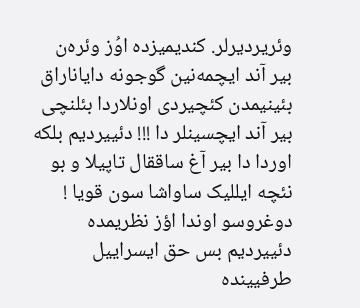وئریردیرلر. کندیمیزده اوُز وئره‌ن بیر آند ایچمه‌نین گوجونه دایاناراق بئینیمدن کئچیردی اونلاردا بئلنچی بیر آند ایچسینلر دا !!! دئییردیم بلکه اوردا دا بیر آغ ساققال تاپیلا و بو نئچه ایللیک ساواشا سون قویا !
دوغروسو اوندا اؤز نظریمده دئییردیم بس حق ایسراییل طرفیینده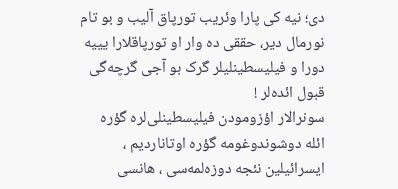دی؛ نیه کی پارا وئریب تورپاق آلیب و بو تام نورمال دیر، حققی ده وار او تورپاقلارا یییه دورا و فیلیسطینلیلر گرک بو آجی گرچه‌گی قبول ائده‌لر !
سونرالار اؤزومودن فیلیسطینلی‌لره گؤره ائله دوشوندوغومه گؤره اوتاناردیم ، ایسرائیلین نئجه دوزه‌لمه‌سی ، هانسی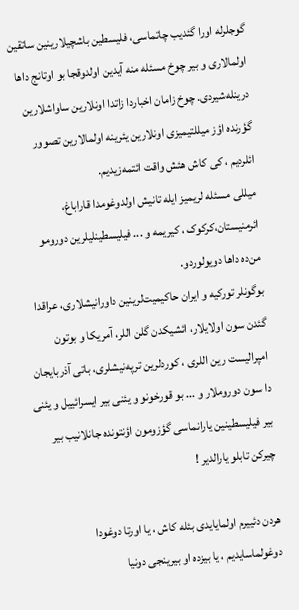گوجلرله اورا گئدیب چاتماسی، فلیسطین باشچیلارینین ساتقین اولمالاری و بیر چوخ مسئله منه آیدین اولدوقجا بو اوتانج داها درینله‌شیردی. چوخ زامان اخباردا زاتدا اونلارین ساواشلارین گؤرنده اؤز میللتیمیزی اونلارین یئرینه اولمالارین تصوور ائلردیم ، کی کاش هئش واقت ائتمه‌زیدیم.
میللی مسئله لریمیز ایله تانیش اولدوغومدا قاراباغ، ائرمنیستان،کرکوک ، کیریمه و ... فیلیسطینلیلرین دورومو من‌ده داها دویولوردو.
بوگونلر تورکیه‌ و ایران حاکیمیت‌لرینین داورانیشلاری، عراقدا گئدن سون اولایلار، ائشیکدن گلن اللر، آمریکا و بوتون امپرالیست رین اللری ، کوردلرین ترپه‌نیشلری، باتی آذربایجان دا سون دوروملار و ... بو قورخونو و یئنی بیر ایسرائییل و یئنی بیر فیلیسطینین یارانماسی گؤزومون اؤنتونده جانلانیب بیر چیرکن تابلو یارالدیر !

هردن دئییرم اولمایایدی بئله کاش ، یا اورتا دوغودا دوغولماسایدیم ، یا بیزده او بیرینجی دونیا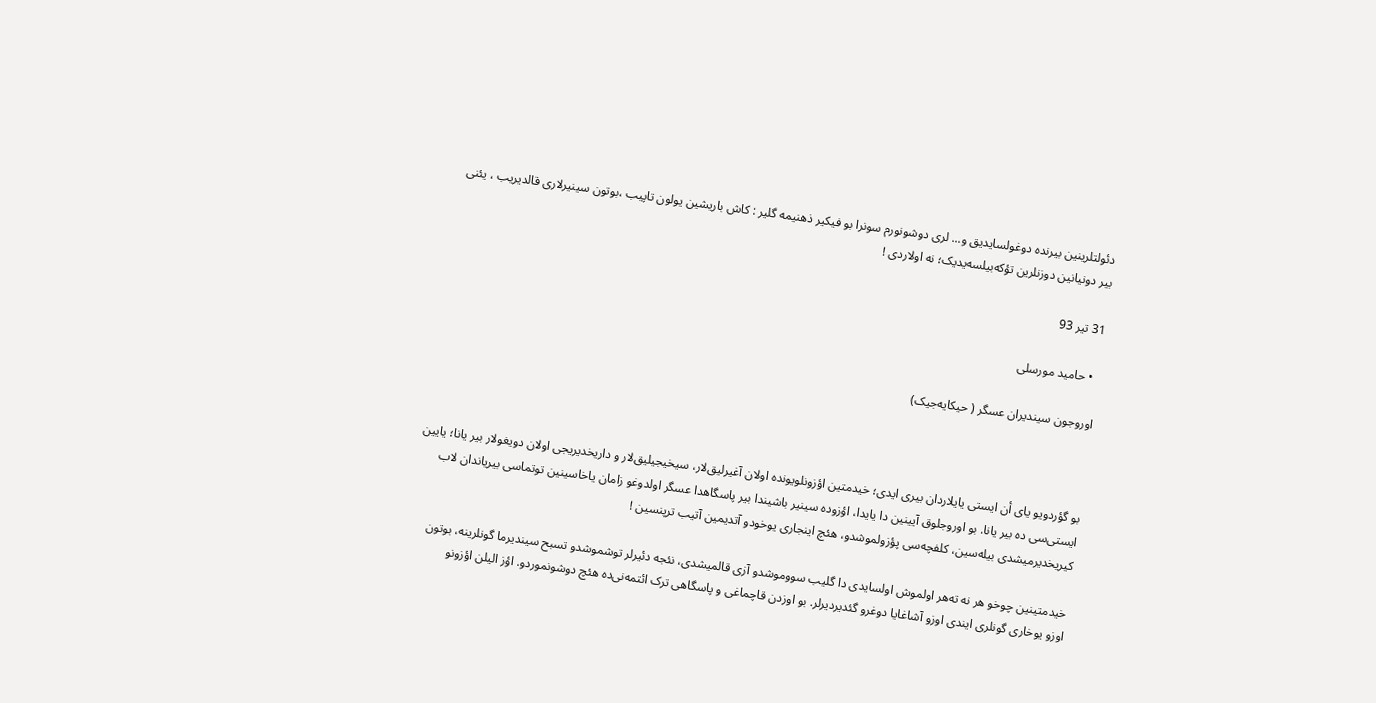دئولتلرینین بیرنده دوغولسایدیق و... لری دوشونورم سونرا بو فیکیر ذهنیمه گلیر : کاش باریشین یولون تاپیب ،بوتون سینیرلاری قالدیریب ، یئنی بیر دونیانین دوزنلرین تؤکه‌بیلسه‌یدیک؛ نه اولاردی !

31 تیر 93

  • حامید مورسلی

اوروجون سیندیران عسگر ( حیکایه‌جیک)



بو گؤردویو یای أن ایستی یایلاردان بیری ایدی؛ خیدمتین اؤزونلویونده اولان آغیرلیق‌لار، سیخیجیلیق‌لار و داریخدیریجی اولان دویغولار بیر یانا؛ یایین ایستی‌سی ده بیر یانا. بو اوروجلوق آیینین دا یایدا، اؤزوده سینیر باشیندا بیر پاسگاهدا عسگر اولدوغو زامان یاخاسینین توتماسی بیریاندان لاب کیریخدیرمیشدی بیله‌سین، کلفچه‌سی پؤزولموشدو، هئچ اینجاری یوخودو آتدیمین آتیب ترپنسین !

خیدمتینین چوخو هر نه ته‌هر اولموش اولسایدی دا گلیب سووموشدو آزی قالمیشدی، نئجه دئیرلر توشموشدو تسبح سیندیرما گونلرینه، بوتون اوزو یوخاری گونلری ایندی اوزو آشاغایا دوغرو گئدیردیرلر. بو اوزدن قاچماغی و پاسگاهی ترک ائتمه‌نی‌ده هئچ دوشونموردو. اؤز الیلن اؤزونو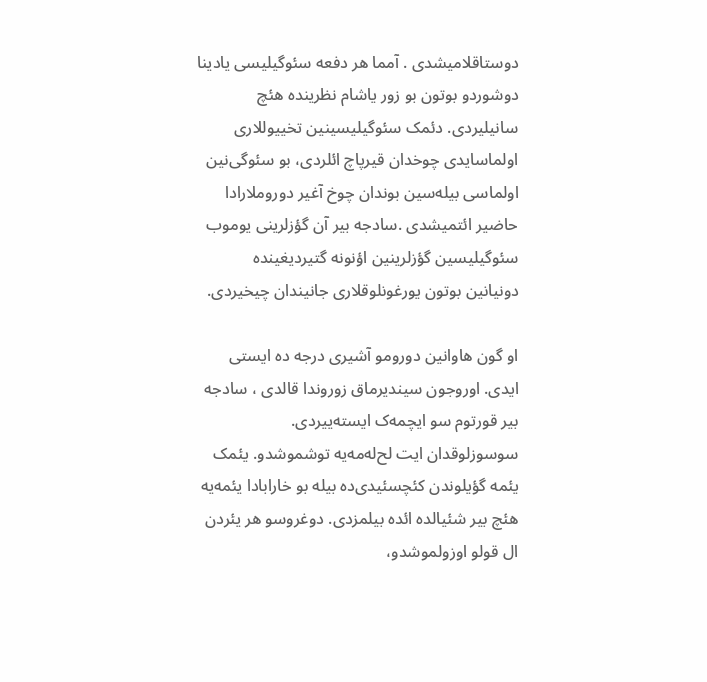دوستاقلامیشدی . آمما هر دفعه سئوگیلیسی یادینا دوشوردو بوتون بو زور یاشام نظرینده هئچ سانیلیردی. دئمک سئوگیلیسینین تخییوللاری اولماسایدی چوخدان قیرپاچ ائلردی، بو سئوگی‌نین اولماسی بیله‌سین بوندان چوخ آغیر دوروملارادا حاضیر ائتمیشدی .سادجه بیر آن گؤزلرینی یوموب سئوگیلیسین گؤزلرینین اؤنونه گتیردیغینده دونیانین بوتون یورغونلوقلاری جانیندان چیخیردی.

او گون هاوانین دورومو آشیری درجه ‌ده ایستی ایدی. اوروجون سیندیرماق زوروندا قالدی ، سادجه بیر قورتوم سو ایچمه‌ک ایسته‌ییردی. سوسوزلوقدان ایت لح‌له‌مه‌یه توشموشدو. یئمک یئمه گؤیلوندن کئچسئیدی‌ده بیله بو خارابادا یئمه‌یه هئچ بیر شئیالده ائده بیلمزدی. دوغروسو هر یئردن ال قولو اوزولموشدو،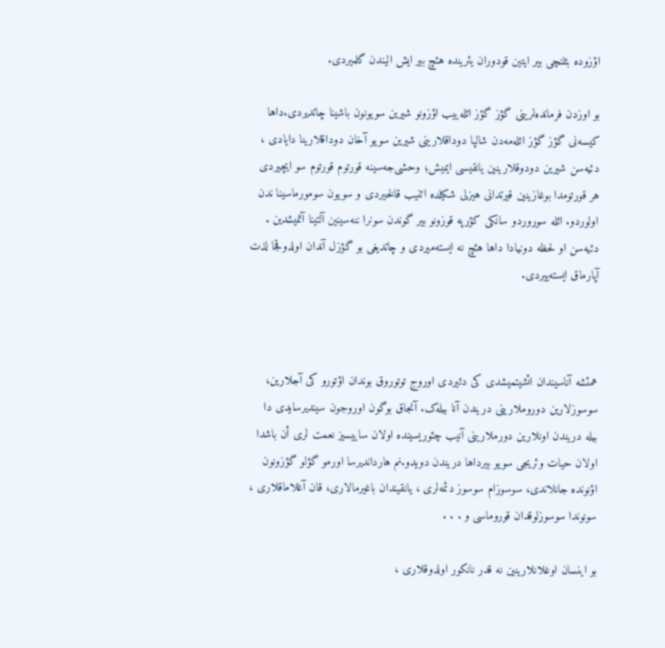اؤزوده بئلنچی بیر ایتین قودوران یئرینده هئچ بیر ایش الیندن گلمیردی.

بو اوزدن فرمانده‌لرینی گؤز گؤز ائله‌ییب اؤزونو شیرین سویونون باشینا چاتدیردی.داها کیسه‌نی گؤز گؤز ائله‌مه‌دن شالپا دوداقلارینی شیرین سویو آخان دوداقلارینا دایادی ، دئیه‌سن شیرین دودوقلارینین یانقیسی ایمیش؛ وحشی‌جه‌سینه قورتوم قورتوم سو ایچیردی هر قورتومدا بوغازینین قیرتدانی هیزلی شکیلده ائنیب قالخیردی و سویون سومورماسینا ندن اولوردو. ائله سوروردو سانکی کؤرپه قوزونو بیر گوندن سونرا ننه‌سینین آلتینا آتمیشدین . دئیه‌سن او لحظه دونیادا داها هئچ نه ایسته‌میردی و چاتدیغی بو گؤزل آندان اولدوقجا لذت آپارماق ایسته‌ییردی.



همئشه آناسیندان ائشیتمیشدی کی دئیردی اوروج توتوروق بوندان اؤتورو کی آجلارین، سوسوزلارین دوروملارینی دریندن آنا بیله‌ک. آنجاق بوگون اوروجون سیندیرسایدی دا بیله دریندن اونلارین دورملارینی آنیب چئوریسینده اولان ساییسیز نعمت لری أن باشدا اولان حیات وئریجی سویو بیرداها دریندن دویدو.نم هارداندیرسا اورمو گؤلو گؤزونون اؤنونده جانلاندی، سوسوزام سوسوز دئمه‌لری ، یانقیندان باغیرمالاری، قان آغلاماقلاری ، سونوندا سوسوزلوقدان قوروماسی و . . .

بو اینسان اوغلانلارینین نه قدر نانکور اولدوقلاری ،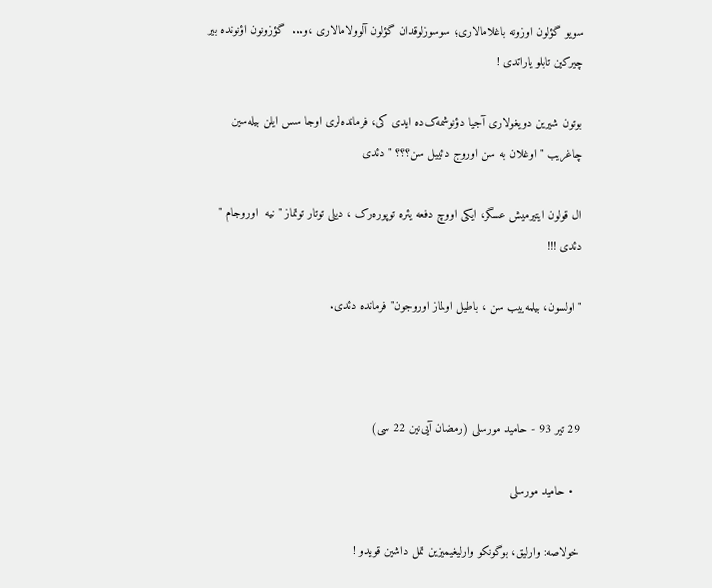سویو گؤلون اوزونه باغلامالاری؛ سوسوزلوقدان گؤلون آلوولامالاری ،و...  گؤزونون اؤنونده بیر چیرکین تابلو یاراتدی !

بوتون شیرین دویغولاری آجیا دؤنوشمه‌ک‌ده ایدی کی، فرمانده‌لری اوجا سس ایلن بیله‌سین چاغریب " اوغلان به سن اوروج دئییل سن؟؟؟ " دئدی

ال قولون ایتیرمیش عسگر، ایکی اووچ دفعه یئره توپوره‌رک ، دیلی توتار توتماز " نیه  اوروجام " دئدی !!!

"اولسون، بیلمه‌ییب سن ، باطیل اولماز اوروجون" فرمانده دئدی.



29 تیر 93 - حامید مورسلی (رمضان آیی‌نین 22 سی)

  • حامید مورسلی

خولاصه: وارلیق، بوگونکو وارلیغیمیزین تمل داشین قویدو !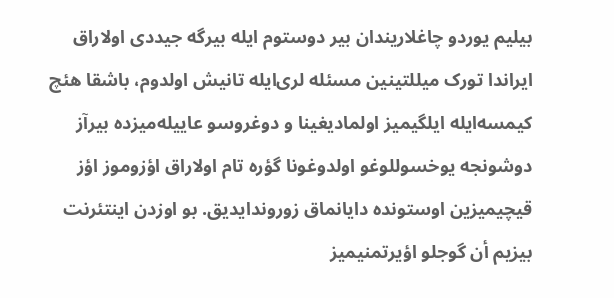بیلیم یوردو چاغلاریندان بیر دوستوم ایله بیرگه جیددی اولاراق ایراندا تورک میللتینین مسئله ‌لری‌ایله تانیش اولدوم، باشقا هئچ کیمسه‌ایله ایلگیمیز اولمادیغینا و دوغروسو عاییله‌میزده بیرآز دوشونجه یوخسوللوغو اولدوغونا گؤره تام اولاراق اؤزوموز اؤز قیچیمیزین اوستونده دایانماق زوروندایدیق. بو اوزدن اینتئرنت بیزیم أن گوجلو اؤیرتمنیمیز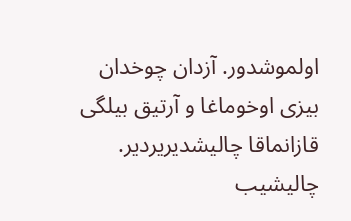اولموشدور. آزدان چوخدان بیزی اوخوماغا و آرتیق بیلگی قازانماقا چالیشدیریردیر. چالیشیب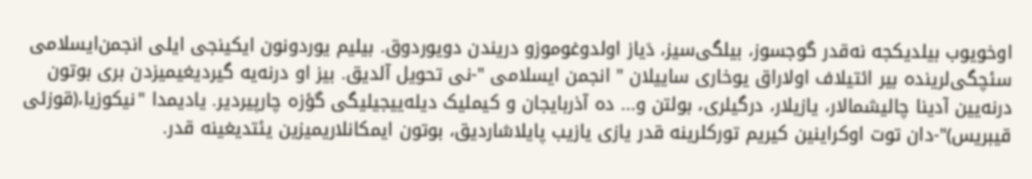اوخویوب بیلدیکجه نه‌قدر گوجسوز، بیلگی‌سیز، دَیاز اولدوغوموزو دریندن دویوردوق. بیلیم یوردونون ایکینجی ایلی انجمن‌ایسلامی سئچگی‌لرینده بیر ائتیلاف اولاراق یوخاری ساییلان " انجمن ایسلامی‌ "-نی تحویل آلدیق. بیز او درنه‌یه گیردیغیمیزدن بری بوتون درنه‌یین آدینا چالیشمالار، یازیلار، درگیلری، بولتن و... ده آذربایجان و کیملیک دیله‌ییجیلیگی گؤزه چارپیردیر. یادیمدا "نیکوزیا،(قوزئی قیبریس)"-دان توت اوکراینین کیریم تورکلرینه قدر یازی یازیب پایلاشاردیق، بوتون ایمکانلاریمیزین یئتدیغینه قدر.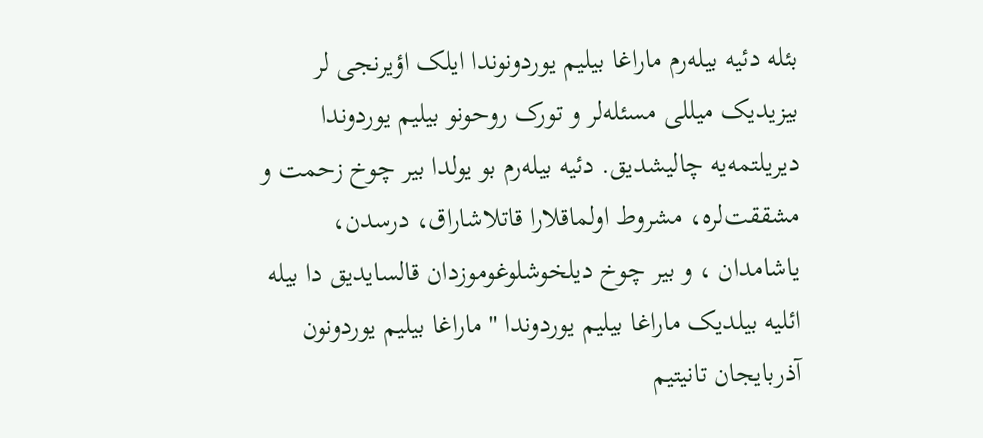بئله دئیه بیله‌رم ماراغا بیلیم یوردونوندا ایلک اؤیرنجی لر بیزیدیک میللی مسئله‌لر و تورک روحونو بیلیم یوردوندا دیریلتمه‌یه چالیشدیق. دئیه بیله‌رم بو یولدا بیر چوخ زحمت و مشققت‌لره، مشروط اولماقلارا قاتلاشاراق، درسدن، یاشامدان ، و بیر چوخ دیلخوشلوغوموزدان قالسایدیق دا بیله ائلیه بیلدیک ماراغا بیلیم یوردوندا "ماراغا بیلیم یوردونون آذربایجان تانیتیم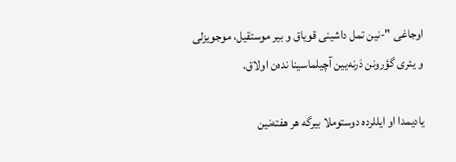اوجاغی "-نین تمل داشینی قویاق و بیر موستقیل، موجویزلی و یئری گؤرونن دَرنه‌یین آچیلماسینا نده‌ن اولاق.

یادیمدا او ایللرده دوستوملا بیرگه هر هفته‌نین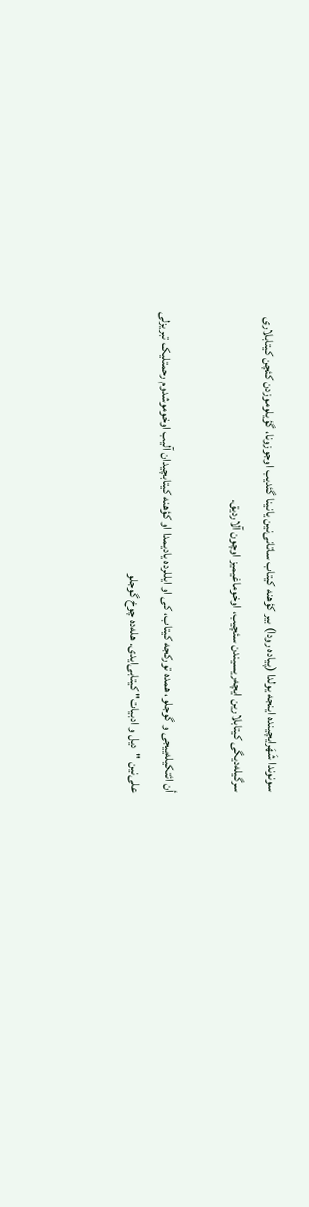سونوندا شَهَرایچینده اینجه یولدا (پیاده رودا) بیر کؤهنه کیتاب ساتانی‌نین یانینا گئدیب اوجوزونا، گؤیلوموزدن کئچن کیتابلاری سرگیله‌دیگی کیتابلارین ایچه‌ریسیندن سئچیب، اوخوماغیمیز اوچون آلاردیق.

أن ائتکیله‌ییجی و گوجلو، همده تورکجه کیتاب، کی او ایللرده یادیمدا او کؤهنه کیتابچیدان آلیب اوخوموشدوم رحمتلیک تبریزلی علی‌نین "دیل و ادبیات" کیتابی‌ایدی. هله‌ده چوخ گوجلو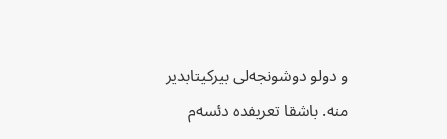و دولو دوشونجه‌لی بیرکیتابدیر منه. باشقا تعریفده دئسه‌م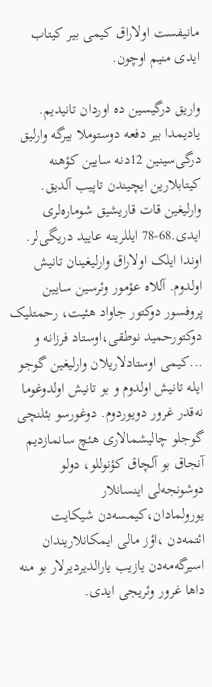مانیفست اولاراق کیمی بیر کیتاب ایدی منیم اوچون.

واریق درگیسین ده اوردان تانیدیم. یادیمدا بیر دفعه دوستوملا بیرگه وارلیق درگی‌سینین 12دنه سایین کؤهنه کیتابلارین ایچیندن تاپیب آلدیق. وارلیغین قات قاریشیق شوماره‌لری ایدی.68-78 ایللرینه عایید دریگی‌لر. اوندا ایلک اولاراق وارلیغینان تانیش اولدوم. آللاه عؤمور وئرسین سایین پروفسور دوکتور جاواد هئیت، رحمتلیک دوکتورحمید نوطقی،اوستاد فرزانه و ...کیمی اوستادلاریلان وارلیغین گوجو ایله تانیش اولدوم و بو تانیش اولدوغوما نه‌قدر غرور دویوردوم. دوغورسو بئلنچی گوجلو چالیشمالاری هئچ سانمازدیم آنجاق بو آلچاق کؤنوللو، دولو دوشونجه‌لی اینسانلار یورولمادان،کیمسه‌دن شیکایت ائتمه‌دن ،اؤز مالی ایمکانلاریندان اسیرگه‌مه‌دن یازیب یارالدیردیرلار بو منه داها غرور وئریجی ‌ایدی.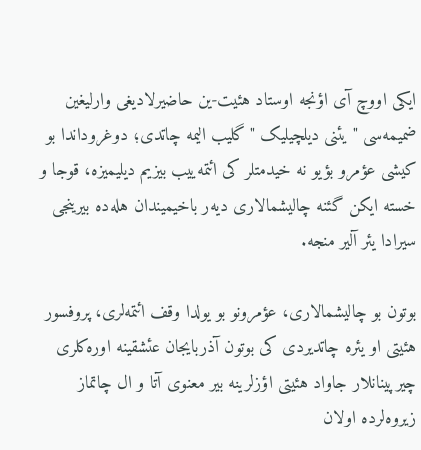ایکی اووچ آی اؤنجه اوستاد هئیت-ین حاضیرلادیغی وارلیغین ضمیمه‌سی " یئنی دیلچیلیک " گلیب الیمه چاتدی؛ دوغروداندا بو کیشی عؤمرو بؤیو نه خیدمتلر کی ائتمه‌ییب بیزیم دیلیمیزه، قوجا و خسته ایکن گئنه چالیشمالاری دیه‌ر باخیمیندان هله‌ده بیرینجی سیرادا یئر آلیر منجه.

بوتون بو چالیشمالاری، عؤمرونو بو یولدا وقف ائتمه‌لری، پروفسور هئیتی او یئره چاتدیردی کی بوتون آذربایجان عئشقینه اوره‌کلری چیرپینانلار جاواد هئیتی اؤزلرینه بیر معنوی آتا و ال چاتماز زیروه‌لرده اولان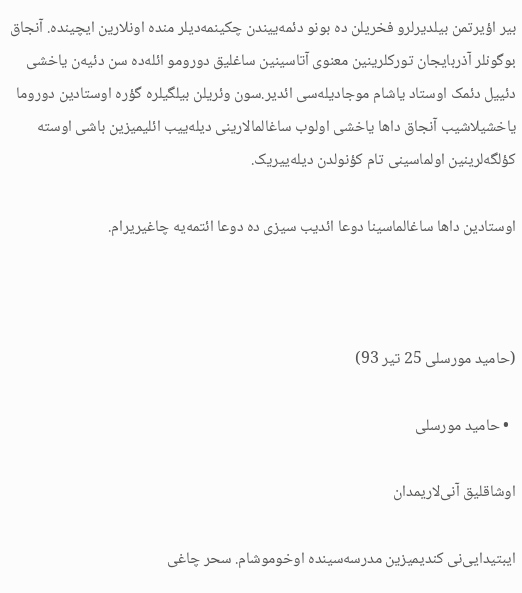بیر اؤیرتمن بیلدیرلرو فخریلن ده بونو دئمه‌ییندن چکینمه‌دیلر منده اونلارین ایچینده. آنجاق بوگونلر آذربایجان تورکلرینین معنوی آتاسینین ساغلیق دورومو ائله‌ده سن دئیه‌ن یاخشی دئییل دئمک اوستاد یاشام موجادیله‌سی ائدیر.سون وئریلن بیلگیلره گؤره اوستادین دوروما یاخشیلاشیب آنجاق داها یاخشی اولوب ساغالمالارینی دیله‌ییب ائلیمیزین باشی اوسته کؤلگه‌لرینین اولماسینی تام کؤنولدن دیله‌ییریک.

اوستادین داها ساغالماسینا دوعا ائدیب سیزی ده دوعا ائتمه‌یه چاغیریرام.



(حامید مورسلی 25 تیر 93)

  • حامید مورسلی

اوشاقلیق آنی‌لاریمدان

ایبتیدایی‌نی کندیمیزین مدرسه‌سینده اوخوموشام. سحر چاغی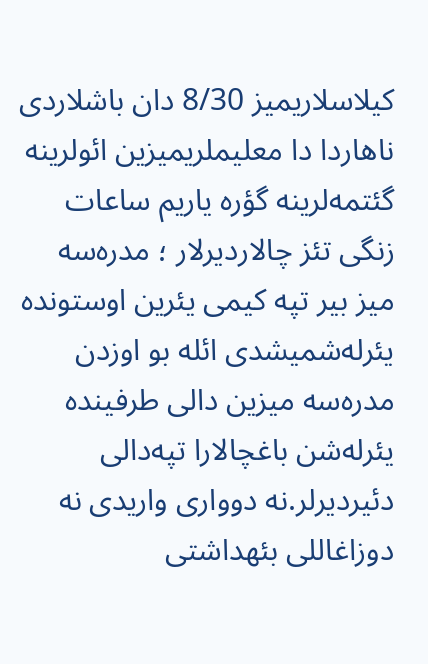کیلاسلاریمیز 8/30 دان باشلاردی ناهاردا دا معلیملریمیزین ائولرینه گئتمه‌لرینه گؤره یاریم ساعات زنگی تئز چالاردیرلار ؛ مدره‌سه میز بیر تپه کیمی یئرین اوستونده یئرله‌شمیشدی ائله بو اوزدن مدره‌سه میزین دالی طرفینده یئرله‌شن باغچالارا تپه‌دالی دئیردیرلر.نه دوواری واریدی نه دوزاغاللی بئهداشتی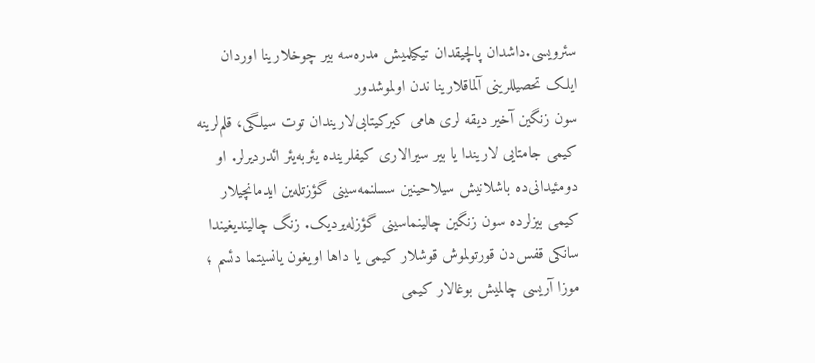سئرویسی.داشدان پالچیقدان تیکیلمیش مدره‌سه بیر چوخلارینا اوردان ایلک تحصیللرینی آلماقلارینا ندن اولموشدور
سون زنگین آخیر دیقه لری هامی کیرکیتابی‌لاریندان توت سیلگی، قلم‌لرینه کیمی جامتایی لاریندا یا بیر سیرالاری کیفلرینده یئربه‌یئر ائدردیرلر. او دومئیدانی‌ده باشلانیش سیلاحینین سسلنمه‌سینی گؤزتله‌ین ایدمانچیلار کیمی بیزلرده سون زنگین چالینماسینی گؤزله‌یردیک. زنگ چالیندیغیندا سانکی قفس‌دن قورتولموش قوشلار کیمی یا داها اویغون یانسیتما دئسم ؛ موزا آریسی چالمیش بوغالار کیمی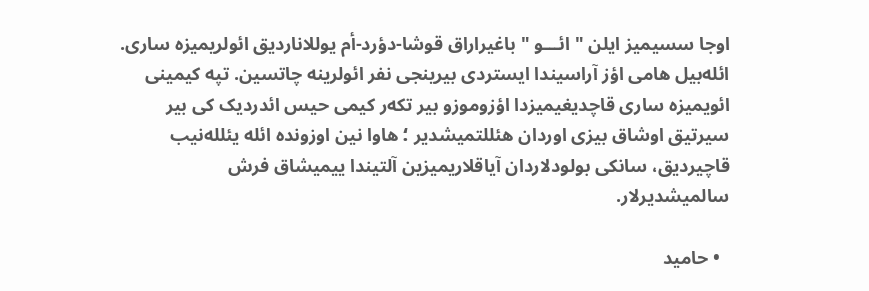اوجا سسیمیز ایلن " ائـــو " باغیراراق قوشا-دؤرد-أم یوللاناردیق ائولریمیزه ساری. ائله‌بیل هامی اؤز آراسیندا ایستردی بیرینجی نفر ائولرینه چاتسین. تپه کیمینی ائویمیزه ساری قاچدیغیمیزدا اؤزوموزو بیر تکه‌ر کیمی حیس ائدردیک کی بیر سیرتیق اوشاق بیزی اوردان هئللتمیشدیر ؛ هاوا نین اوزونده ائله یئلله‌نیب قاچیردیق، سانکی بولودلاردان آیاقلاریمیزین آلتیندا ییمیشاق فرش سالمیشدیرلار.

  • حامید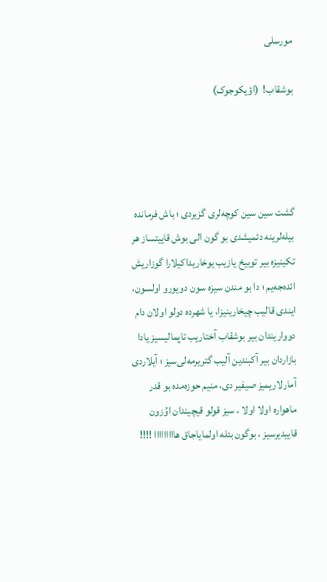مورسلی

بوشقاب!  (اؤیکوجوک)




گشت سین سین کوچه‌لری گزیردی ؛ باش فرمانده بیله‌لرینه دئمیشدی بو گون الی بوش قاییتساز هر تکینیزه بیر توبیخ یازیب یوخاریداکیلارا گوزاریش ائده‌جه‌یم ؛ دا بو مندن سیزه سون دویورو اولسون، ایندی قالیب چیخارینیزا، یا شهرده دولو اولان دام دوواریندان بیر بوشقاب آختاریب تاپمالیسیز یادا بازاردان بیر آکبندین آلیب گتریرمه‌لی‌سیز ؛ آیلاردی آمارلاریمیز صیفیر دی، منیم حوزه‌مده بو قدر ماهواره اولا اولا ، سیز قولو قیچیندان اوُزون قاییدیرسیز ، بوگون بئله اولمایاجاق هااااااااا !!!!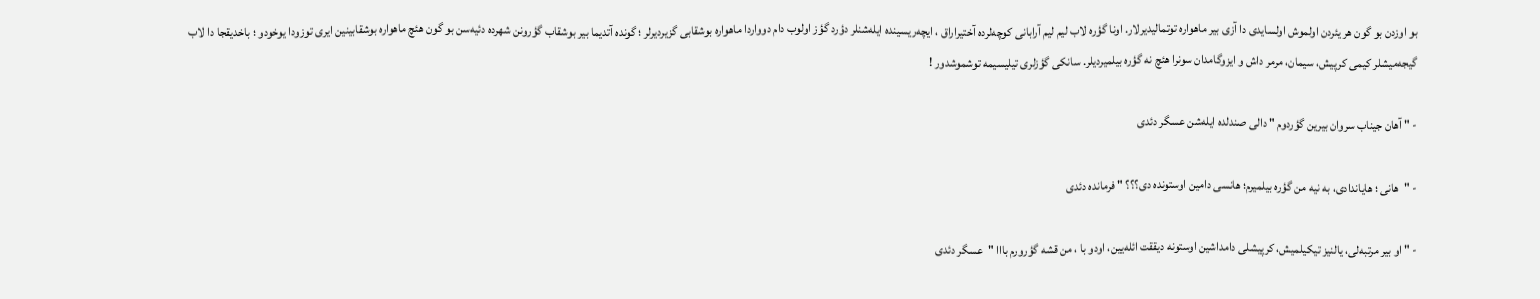بو اوزدن بو گون هر یئردن اولموش اولسایدی دا آزی بیر ماهواره توتمالیدیرلار. اونا گؤره لاب لیم لیم آرابانی کوچه‌لرده آختیراراق ، ایچه‌ریسینده ایله‌شنلر دؤرد گؤز اولوب دام دوواردا ماهواره بوشقابی گزیردیرلر ؛ گونده آتدیما بیر بوشقاب گؤرونن شهرده دئیه‌سن بو گون هئچ ماهواره بوشقابینین ایری توزودا یوخودو ؛ باخدیقجا دا لاب گیجه‌میشلر کیمی کرپیش، سیمان، مرمر داش و ایزوگامدان سونرا هئچ نه گؤره بیلمیردیلر. سانکی گؤزلری تیلیسیمه توشموشدور !

- " آهان جیناب سروان بیرین گؤردوم " دالی صندلده ایله‌شن عسگر دئدی

- "هانی ؛ هایاندادی، به نیه من گؤره بیلمیرم؛ هانسی دامین اوستونده دی؟؟؟ " فرمانده دئدی

- " او بیر مرتبه‌لی، یالنیز تیکیلمیش، کرپیشلی دامداشین اوستونه دیققت ائله‌یین، اودو با ، من قشه گؤرورم بااا "  عسگر دئدی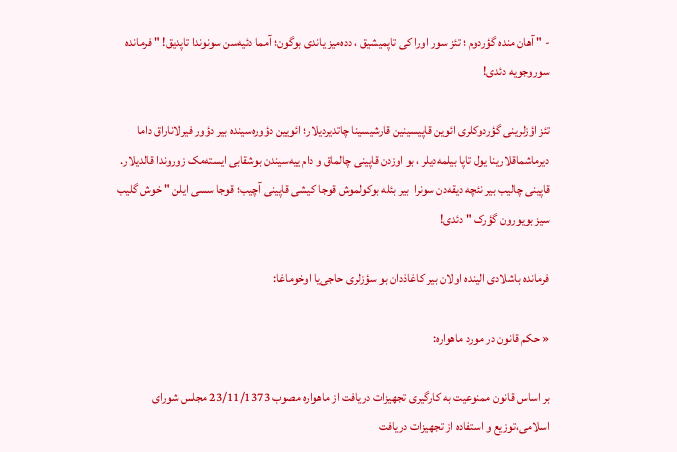- " آهان منده گؤردوم ؛ تئز سور اورا کی تاپمیشیق ، دده‌میز یاندی بوگون؛ آمما دئیه‌سن سونوندا تاپدیق! " فرمانده سوروجویه دئدی!

تئز اؤزلرینی گؤردوکلری ائوین قاپیسینین قارشیسینا چاتدیردیلار؛ ائویین دؤوره‌‌سینده بیر دؤور فیرلاناراق داما دیرماشماقلارینا یول تاپا بیلمه‌دیلر ، بو اوزدن قاپینی چالماق و دام ییه‌سیندن بوشقابی ایسته‌‌مک زوروندا قالدیلار. قاپینی چالیب بیر نئچه دیقه‌دن سونرا  بیر بئله بوکولموش قوجا کیشی قاپینی آچیب؛ قوجا سسی ایلن " خوش گلیب سیز بویورون گؤرک " دئدی!

فرمانده باشلادی الینده اولان بیر کاغاذدان بو سؤزلری حاجی‌یا اوخوماغا:

« حکم قانون در مورد ماهواره:

بر اساس قانون ممنوعیت به کارگیری تجهیزات دریافت از ماهواره مصوب 23/11/1373 مجلس شورای اسلامی،توزیع و استفاده از تجهیزات دریافت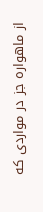از ماهواره جز در مواردی که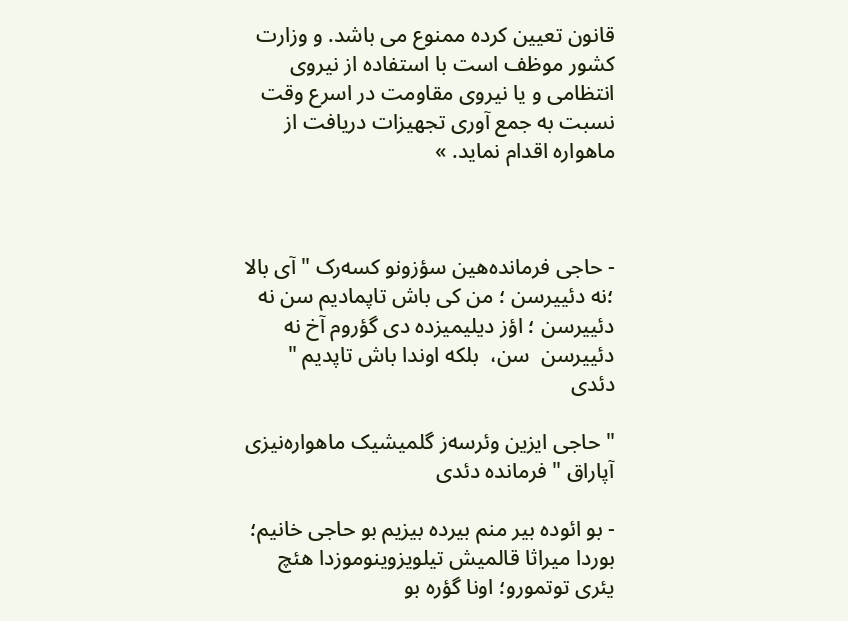قانون تعیین کرده ممنوع می باشد. و وزارت کشور موظف است با استفاده از نیروی انتظامی و یا نیروی مقاومت در اسرع وقت نسبت به جمع آوری تجهیزات دریافت از ماهواره اقدام نماید. »



- حاجی فرمانده‌هین سؤزونو کسه‌رک " آی بالا ؛نه دئییرسن ؛ من کی باش تاپمادیم سن نه دئییرسن ؛ اؤز دیلیمیزده دی گؤروم آخ نه دئییرسن  سن،  بلکه اوندا باش تاپدیم " دئدی

" حاجی ایزین وئرسه‌ز گلمیشیک ماهواره‌نیزی آپاراق " فرمانده دئدی

- بو ائوده بیر منم بیرده بیزیم بو حاجی خانیم؛ بوردا میراثا قالمیش تیلویزوینوموزدا هئچ یئری توتمورو؛ اونا گؤره بو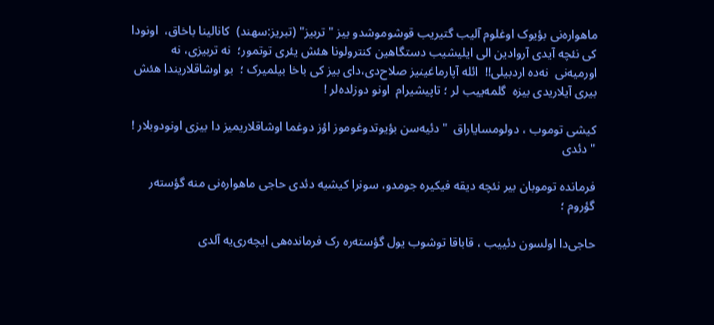ماهواره‌نی بؤیوک اوغلوم آلیب گتیریب قوشوموشدو بیز " تربیز" (تبریز:سهند)  کانالینا باخاق،  اونودا کی نئچه آیدی آروادین الی ایلیشیب دستگاهین کنترولونا هئش یئری توتمور؛  نه تربیزی، نه اورمیه‌نی  نه‌ده اردبیلی!!  ائله آپارماغینیز صلاح‌دی،دای بیز کی باخا بیلمیرک ؛  بو اوشاقلاریندا هئش بیری آیلاریدی بیزه  گلمه‌ییب لر ؛ تاپیشیرام  اونو دوزلده‌لر !

کیشی توموب ، دولومسایاراق  " دئیه‌سن بؤیوتدوغوموز اؤز دوغما اوشاقلاریمیز دا بیزی اونودوبلار ! " دئدی

فرمانده توموبان بیر نئچه دیقه فیکیره جومدو، سونرا کیشیه دئدی حاجی ماهواره‌نی منه گؤسته‌ر گؤروم ؛

حاجی‌دا اولسون دئییب ، قاباقا توشوب یول گؤسته‌ره رک فرمانده‌هی ایچه‌ری‌یه آلدی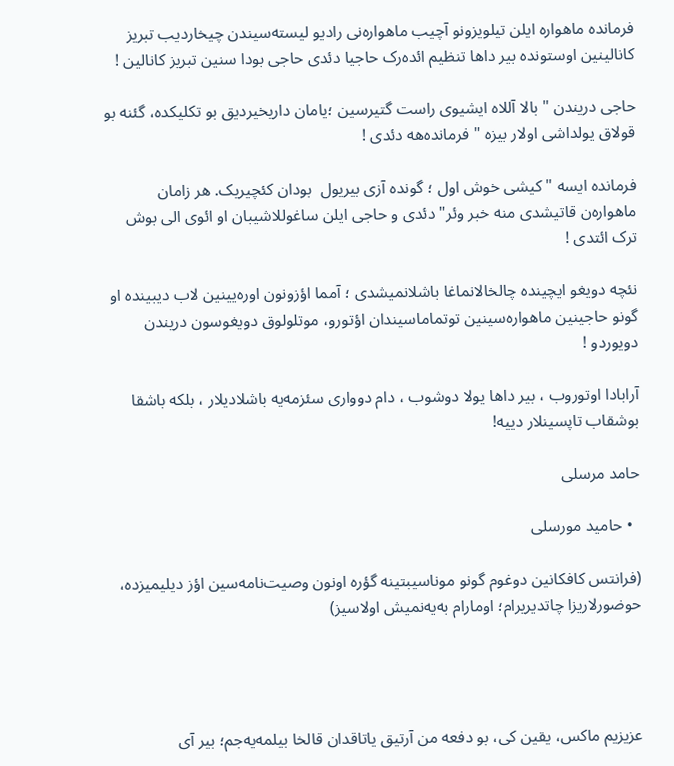فرمانده ماهواره‌ ایلن تیلویزونو آچیب ماهواره‌نی رادیو لیسته‌سیندن چیخاردیب تبریز کانالینین اوستونده بیر داها تنظیم ائده‌رک حاجیا دئدی حاجی بودا سنین تبریز کانالین !

حاجی دریندن " بالا آللاه ایشیوی راست گتیرسین ؛یامان داریخیردیق بو تکلیکده، گئنه بو قولاق یولداشی اولار بیزه " فرمانده‌هه دئدی !

فرمانده ایسه " کیشی خوش اول ؛ گونده آزی بیریول  بودان کئچیریک. هر زامان ماهواره‌ن قاتیشدی منه خبر وئر" دئدی و حاجی ایلن ساغوللاشیبان او ائوی الی بوش ترک ائتدی !

نئچه دویغو ایچینده چالخالانماغا باشلانمیشدی ؛ آمما اؤزونون اوره‌یینین لاب دیبینده او گونو حاجینین ماهواره‌سینین توتماماسیندان اؤتورو، موتلولوق دویغوسون دریندن دویوردو !

آرابادا اوتوروب ، بیر داها یولا دوشوب ، دام دوواری سئزمه‌یه باشلادیلار ، بلکه باشقا بوشقاب تاپسینلار دییه!

حامد مرسلی

  • حامید مورسلی

(فرانتس کافکانین دوغوم گونو موناسیبتینه گؤره اونون وصیت‌نامه‌سین اؤز دیلیمیزده، حوضورلاریزا چاتدیریرام؛ اومارام به‌یه‌نمیش اولاسیز)




عزیزیم ماکس، یقین کی، بو دفعه من آرتیق یاتاقدان قالخا بیلمه‌یه‌جم؛ بیر آی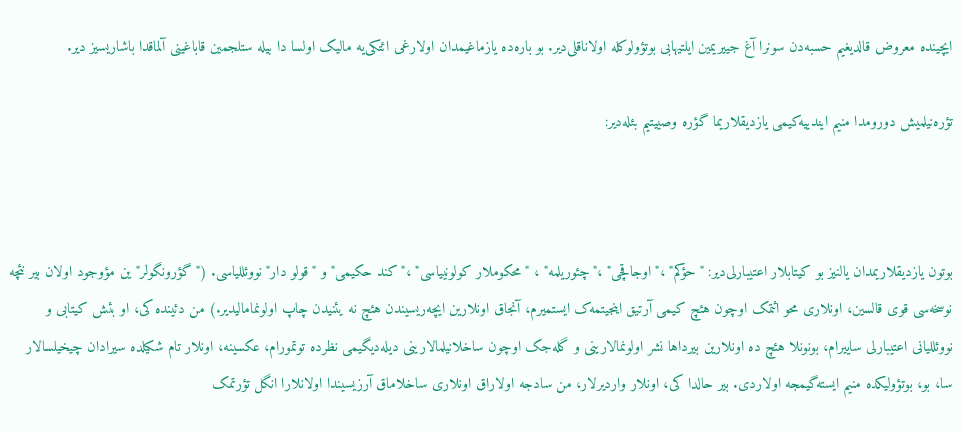ایچینده معروض قالدیغیم حسبه‌دن سونرا آغ جییریمین ایلتیهابی بوتؤولوکله اولاناقلی‌دیر. بو باره‌ده یازماغیمدان اولارغی ائتکی‌یه مالیک اولسا دا بیله ستلجمین قاباغینی آلماقدا باشاریسیز دیر.

تؤره‌نیلمیش دورومدا منیم ایندییه‌کیمی یازدیقلاریما گؤره وصییتیم بئله‌دیر:



بوتون یازدیقلاریمدان یالنیز بو کیتابلار اعتیبارلی‌دیر: "حؤکم" ،"اوجاقچی" ،"چئوریلمه" ، "محکوملار کولونییاسی" ،"کند حکیمی" و "قولو دار" نووئللیاسی. ("گؤرونگولر"ین مؤوجود اولان بیر نئچه نوسخه‌سی قوی قالسین، اونلاری محو ائتمک اوچون هئچ کیمی آرتیق اینجیتمه‌ک ایستمیرم، آنجاق اونلارین ایچه‌ریسیندن هئچ نه یئنیدن چاپ اولونمامالیدیر.) من دئینده کی، او بئش کیتابی و نووئللیانی اعتیبارلی ساییرام، بونونلا هئچ ده اونلارین بیرداها نشر اولونمالارینی و گله‌جک اوچون ساخلانیلمالارینی دیله‌دیگیمی نظرده توتمورام، عکسینه، اونلار تام شکیلده سیرادان چیخیلسالار سا، بو، بوتؤولیکده منیم ایسته‌گیمجه اولاردی. بیر حالدا کی، اونلار واردیرلار، من سادجه اولاراق اونلاری ساخلاماق آرزیسیندا اولانلارا انگل تؤرتمک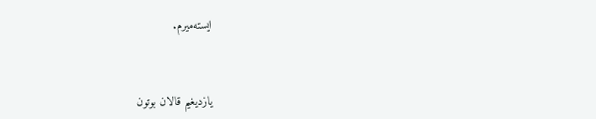ایسته‌میرم.



یازدیغیم قالان بوتون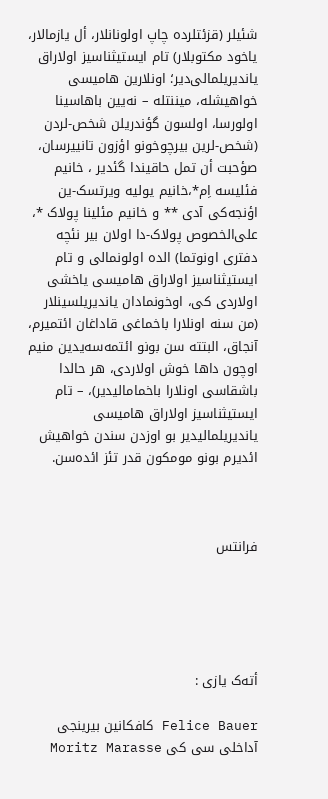شئیلر (قزئتلرده چاپ اولونانلار، أل یازمالار، یاخود مکتوبلار) تام ایستیثناسیز اولاراق یاندیریلمالی‌دیر؛ اونلارین هامیسی خواهیشله، میننتله – نه‌یین باهاسینا اولورسا، اولسون گؤندریلن شخص‌-لردن (شخص‌-لرین بیرچوخونو اؤزون تانییرسان، صؤحبت أن تمل حاقیندا گئدیر ، خانیم فئلیسه اِم*،خانیم یولیه ویرتسک-ین اؤنجه‌کی آدی ** و خانیم مئلینا پولاک *، علی‌الخصوص پولاک-دا اولان بیر نئچه دفتری اونوتما) الده اولونمالی و تام ایستیثناسیز اولاراق هامیسی یاخشی اولاردی کی، اوخونمادان یاندیریلسینلار (من سنه اونلارا باخماغی قاداغان ائتمیرم، آنجاق، البتته سن بونو ائتمه‌سه‌یدین منیم اوچون داها خوش اولاردی، هر حالدا باشقاسی اونلارا باخمامالیدیر)، – تام ایستیثناسیز اولاراق هامیسی یاندیریلمالیدیر بو اوزدن سندن خواهیش ائدیرم بونو مومکون قدر تئز ائده‌سن.



فرانتس





أته‌ک یازی :

Felice Bauer کافکانین بیرینجی آداخلی سی کی Moritz Marasse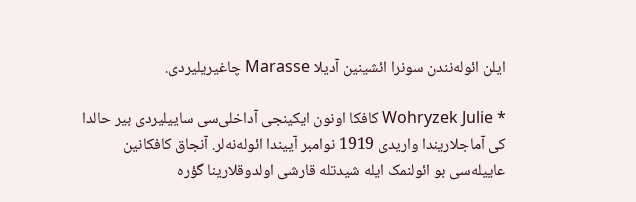ایلن ائوله‌نندن سونرا ائشینین آدیلا Marasse چاغیریلیردی.

* Wohryzek Julie کافکا اونون ایکینجی آداخلی‌سی ساییلیردی بیر حالدا کی آماجلاریندا واریدی 1919 نوامبر آییندا ائوله‌نه‌لر. آنجاق کافکانین عاییله‌سی بو ائولنمک‌ ایله شیدتله قارشی اولدوقلارینا گؤره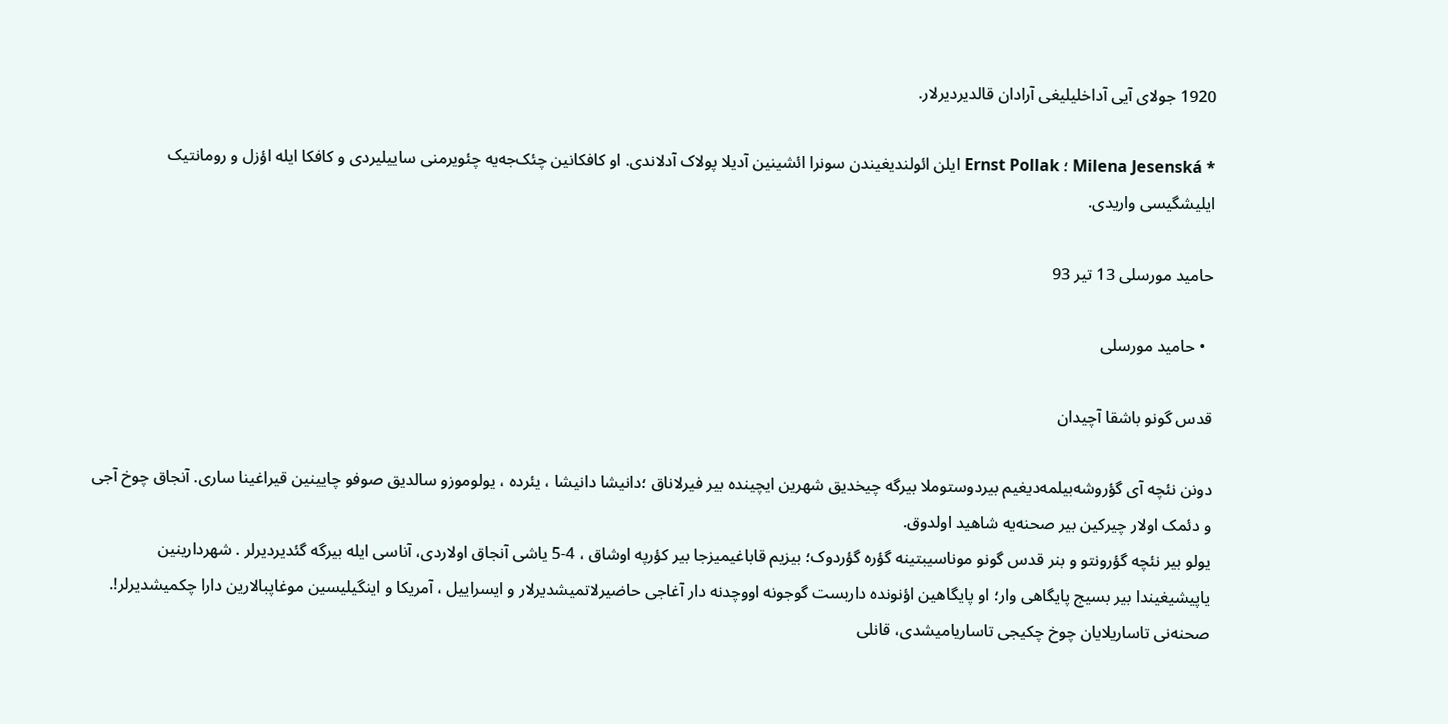1920 جولای آیی آداخلیلیغی آرادان قالدیردیرلار.

* Milena Jesenská ؛ Ernst Pollak ایلن ائولندیغیندن سونرا ائشینین آدیلا پولاک آدلاندی. او کافکانین چئک‌جه‌یه چئویرمنی ساییلیردی و کافکا ایله اؤزل و رومانتیک ایلیشگیسی واریدی.

حامید مورسلی 13 تیر 93

  • حامید مورسلی

قدس گونو باشقا آچیدان

دونن نئچه آی گؤروشه‌بیلمه‌دیغیم بیردوستوملا بیرگه چیخدیق شهرین ایچینده بیر فیرلاناق ؛دانیشا دانیشا ، یئرده ، یولوموزو سالدیق صوفو چایینین قیراغینا ساری. آنجاق چوخ آجی و دئمک اولار چیرکین بیر صحنه‌یه شاهید اولدوق.
یولو بیر نئچه گؤرونتو و بنر قدس گونو موناسیبتینه گؤره گؤردوک؛ بیزیم قاباغیمیزجا بیر کؤرپه اوشاق ، 4-5 یاشی آنجاق اولاردی، آناسی ایله بیرگه گئدیردیرلر . شهردارینین یاپیشیغیندا بیر بسیج پایگاهی وار؛ او پایگاهین اؤنونده داربست گوجونه اووچدنه دار آغاجی حاضیرلاتمیشدیرلار و ایسراییل ، آمریکا و اینگیلیسین موغاپبالارین دارا چکمیشدیرلر!. صحنه‌نی تاساریلایان چوخ چکیجی تاساریامیشدی، قانلی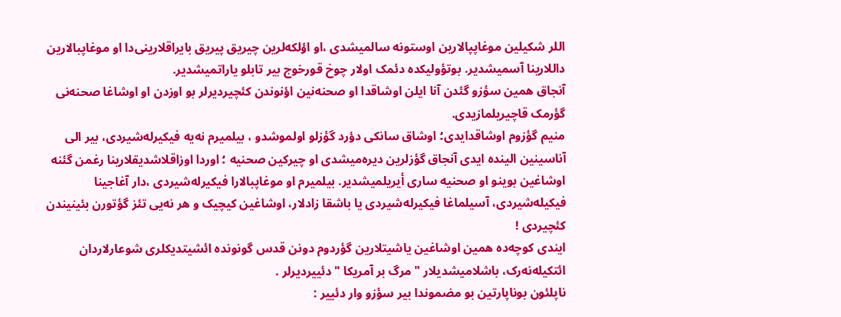اللر شکیلین موغاپپالارین اوستونه سالمیشدی ،او اؤلکه‌لرین چیریق پیریق بایراقلارینی‌دا او موغاپبالارین داللارینا آسمیشدیر. بوتؤولیکده دئمک اولار چوخ قورخوج بیر تابلو یاراتمیشدیر.
آنجاق همین سؤزو گئدن آنا ایلن اوشاقدا او صحنه‌نین اؤنوندن کئچیردیرلر بو اوزدن او اوشاغا صحنه‌نی گؤرمک قاچیریلمازیدی.
منیم گؤزوم اوشاقدایدی؛ اوشاق سانکی دؤرد گؤزلو اولموشدو ، بیلمیرم نه‌یه فیکیرله‌شیردی، بیر الی آناسینین الینده ایدی آنجاق گؤزلرین دیره‌میشدی او چیرکین صحنیه ؛ اوردا اوزاقلاشدیقلارینا رغمن گئنه اوشاغین بوینو او صحنیه ساری أیریلمیشدیر. بیلمیرم او موغاپبالارا فیکیرله‌شیردی ،دار آغاجینا فیکیله‌شیردی، آسیلماغا فیکیرله‌شیردی یا باشقا زادلار، اوشاغین کیچیک و هر نه‌یی تئز گؤتورن بئینیندن کئچیردی !
ایندی کوچه‌ده همین اوشاغین یاشیتلارین گؤردوم دونن قدس گونونده ائشیتدیکلری شوعارلاردان ائتکیله‌نه‌رک، باشلامیشدیلار " مرگ بر آمریکا " دئییردیرلر .
ناپلئون بوناپارتین بو مضموندا بیر سؤزو وار دئییر :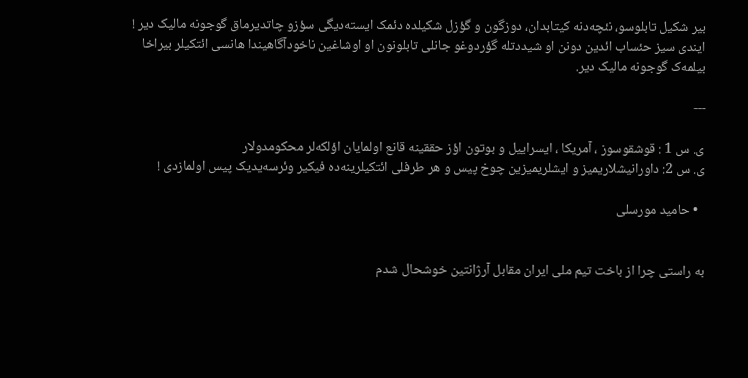بیر شکیل تابلوسو، نئچه‌دنه کیتابدان، دوزگون و گؤزل شکیلده دئمک ایسته‌دیگی سؤزو چاتدیرماق گوجونه مالیک دیر !
ایندی سیز حئساب ائدین دونن او شیددتله گؤردوغو جانلی تابلونون او اوشاغین ناخودآگاهیندا هانسی ائتکیلر بیراخا بیلمه‌ک گوجونه مالیک دیر.

---

ی. س 1 : قوشقوسوز ، آمریکا ، ایسراییل و بوتون اؤز حققینه قانع اولمایان اؤلکه‌لر محکومدولار
ی. س 2: داورانیشلاریمیز و ایشلریمیزین چوخ پیس و هر طرفلی ائتکیلرینه‌ده فیکیر وئرسه‌یدیک پیس اولمازدی !

  • حامید مورسلی


به‌ راستی چرا از باخت تیم ملی ایران مقابل آرژانتین خوشحال شدم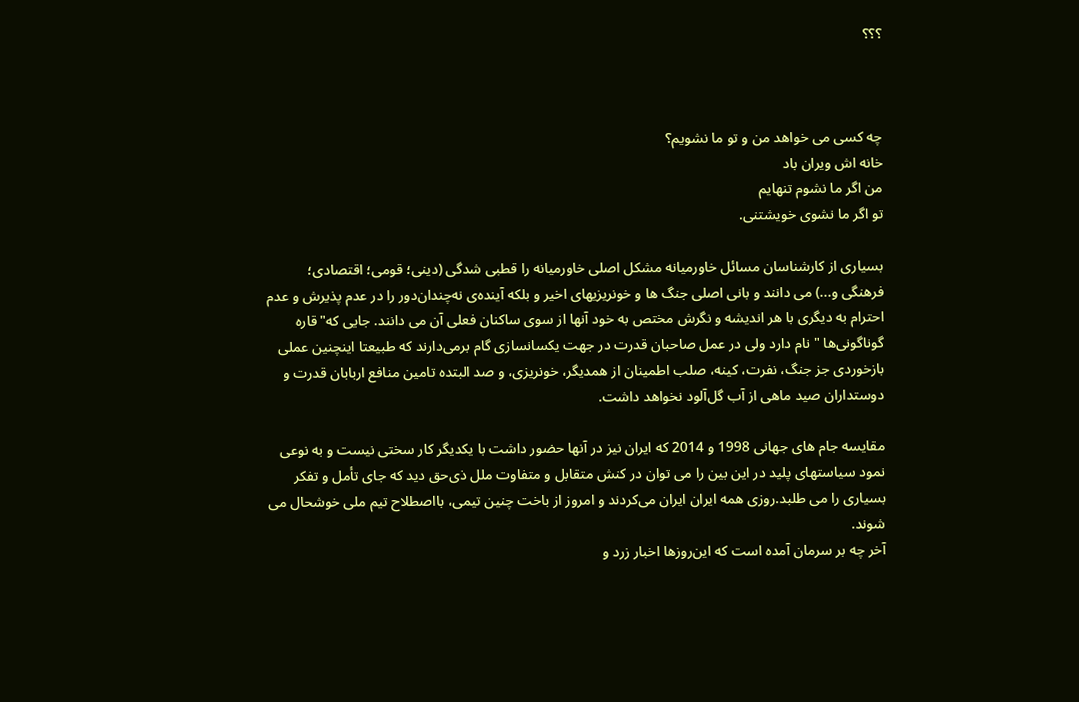؟؟؟



چه کسی می خواهد من و تو ما نشویم؟
خانه اش ویران باد
من اگر ما نشوم تنهایم
تو اگر ما نشوی خویشتنی.

بسیاری از کارشناسان مسائل خاورمیانه مشکل اصلی خاورمیانه را قطبی شدگی (دینی؛ قومی؛ اقتصادی؛ فرهنگی و...) می دانند و بانی اصلی جنگ ها و خونریزیهای اخیر و بلکه آینده‌ی نه‌چندان‌دور را در عدم پذیرش و عدم احترام به دیگری‌ با هر اندیشه و نگرش مختص به خود آنها از سوی ساکنان فعلی آن می دانند. جایی که"قاره گوناگونی‌ها " نام دارد ولی در عمل صاحبان قدرت در جهت یکسانسازی گام برمی‌دارند که طبیعتا اینچنین عملی بازخوردی جز جنگ، نفرت، کینه، صلب اطمینان از همدیگر، خونریزی، و صد البتده تامین منافع اربابان قدرت و دوستداران صید ماهی از آب گل‌آلود نخواهد داشت.

مقایسه جام های جهانی 1998 و 2014 که ایران نیز در آنها حضور داشت با یکدیگر کار سختی نیست و به نوعی نمود سیاستهای پلید در این بین را می توان در کنش متقابل و متفاوت ملل ذی‌حق دید که جای تأمل و تفکر بسیاری را می طلبد.روزی همه ایران ایران می‌کردند و امروز از باخت چنین تیمی، بااصطلاح تیم ملی خوشحال می شوند.
آخر چه بر سرمان آمده است که این‌روزها اخبار زرد و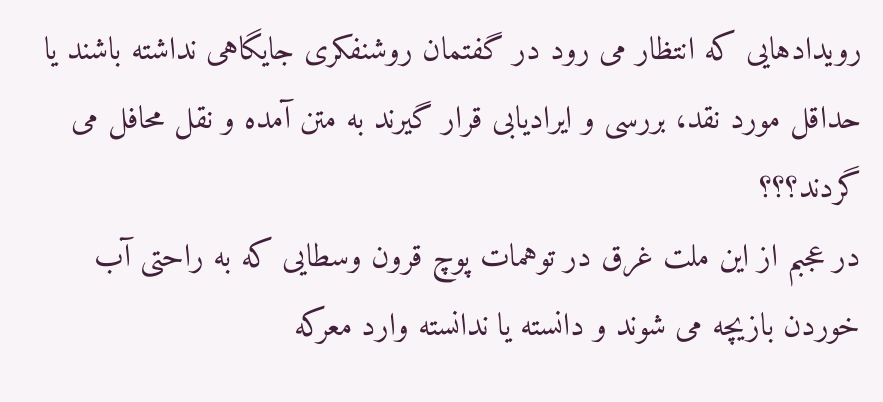رویدادهایی که انتظار می رود در گفتمان روشنفکری جایگاهی نداشته باشند یا حداقل مورد نقد، بررسی و ایرادیابی قرار گیرند به متن آمده و نقل محافل می گردند؟؟؟
در عجبم از این ملت غرق در توهمات پوچ قرون وسطایی که به راحتی آب خوردن بازیچه می شوند و دانسته یا ندانسته وارد معرکه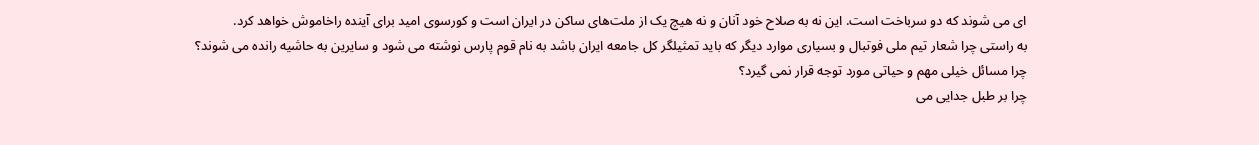ای می شوند که دو سرباخت است. این نه به صلاح خود آنان و نه هیچ یک از ملت‌های ساکن در ایران است و کورسوی امید برای آینده راخاموش خواهد کرد.
به راستی چرا شعار تیم ملی فوتبال و بسیاری موارد دیگر که باید تمثیلگر کل جامعه ایران باشد به نام قوم پارس نوشته می شود و سایرین به حاشیه رانده می شوند؟
چرا مسائل خیلی مهم و حیاتی مورد توجه قرار نمی گیرد؟
چرا بر طبل جدایی می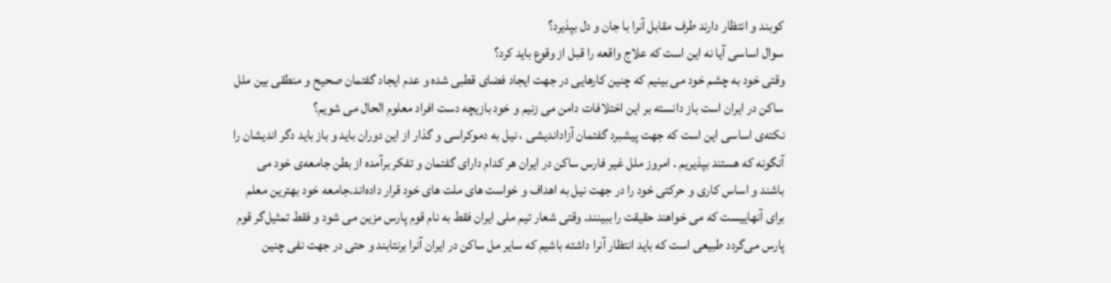کوبند و انتظار دارند طرف مقابل آنرا با جان و دل بپذیرد؟
سوال اساسی آیا نه این است که علاج واقعه را قبل از وقوع باید کرد؟
وقتی خود به چشم خود می بینیم که چنین کارهایی در جهت ایجاد فضای قطبی شده و عدم ایجاد گفتمان صحیح و منطقی بین ملل ساکن در ایران است باز دانسته بر این اختلافات دامن می زنیم و خود بازیچه دست افراد معلوم الحال می شویم؟
نکته‌ی اساسی این است که جهت پیشبرد گفتمان آزاداندیشی ، نیل به دموکراسی و گذار از این دوران باید و باز باید دگر اندیشان را آنگونه که هستند بپذیریم . امروز ملل غیر فارس ساکن در ایران هر کدام دارای گفتمان و تفکر برآمده از بطن جامعه‌ی خود می باشند و اساس کاری و حرکتی خود را در جهت نیل به اهداف و خواست های ملت های خود قرار داده‌اند.جامعه خود بهترین معلم برای آنهاییست که می خواهند حقیقت را ببینند. وقتی شعار تیم ملی ایران فقط به نام قوم پارس مزین می شود و فقط تمثیل‌گر قوم پارس می‌گردد طبیعی است که باید انتظار آنرا داشته باشیم که سایر مل ساکن در ایران آنرا برنتابند و حتی در جهت نفی چنین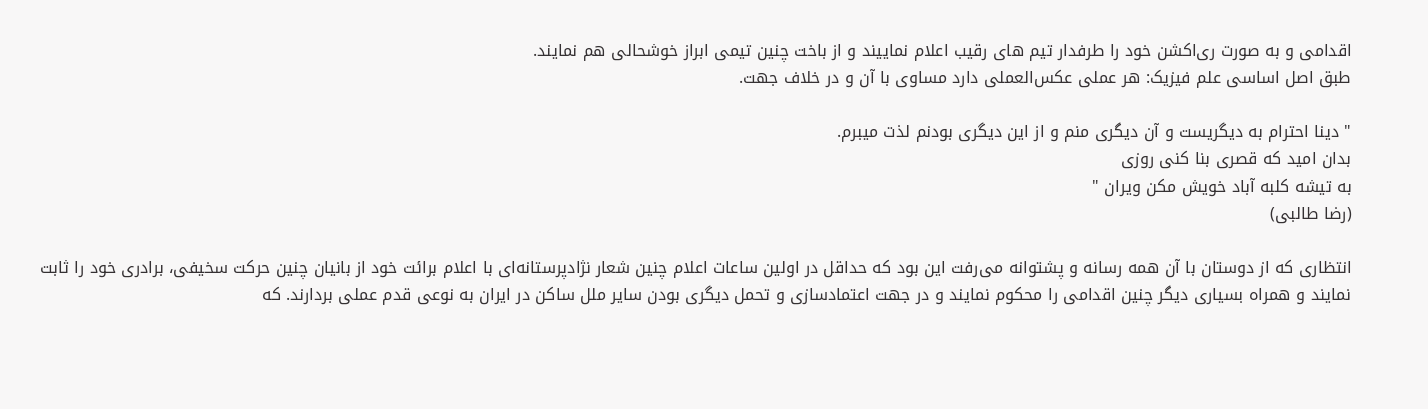اقدامی و به صورت ری‌اکشن خود را طرفدار تیم های رقیب اعلام نماییند و از باخت چنین تیمی ابراز خوشحالی هم نمایند.
طبق اصل اساسی علم فیزیک: هر عملی عکس‌العملی دارد مساوی با آن و در خلاف جهت.

" دینا احترام به دیگریست و آن دیگری منم و از این دیگری بودنم لذت میبرم.
بدان امید که قصری بنا کنی روزی
به تیشه کلبه آباد خویش مکن ویران "
(رضا طالبی)

انتظاری که از دوستان با آن همه رسانه و پشتوانه می‌رفت این بود که حداقل در اولین ساعات اعلام چنین شعار نژادپرستانه‌ای با اعلام برائت خود از بانیان چنین حرکت سخیفی، برادری خود را ثابت نمایند و همراه بسیاری دیگر چنین اقدامی را محکوم نمایند و در جهت اعتمادسازی و تحمل دیگری بودن سایر ملل ساکن در ایران به نوعی قدم عملی بردارند. که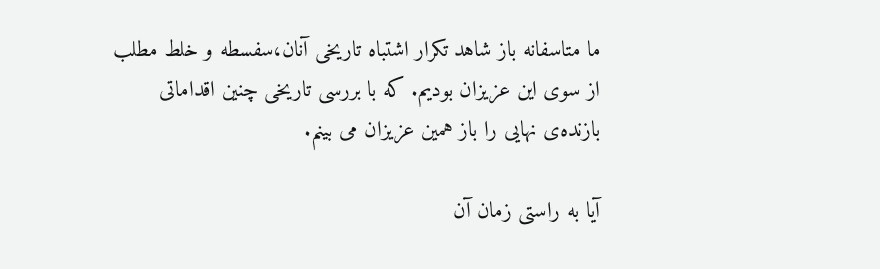ما متاسفانه باز شاهد تکرار اشتباه تاریخی آنان،سفسطه و خلط مطلب از سوی این عزیزان بودیم. که با بررسی تاریخی چنین اقداماتی بازنده‌ی نهایی را باز همین عزیزان می بینم.

آیا به راستی زمان آن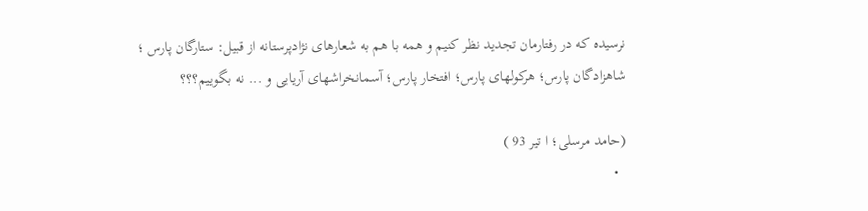نرسیده که در رفتارمان تجدید نظر کنیم و همه با هم به شعارهای نژادپرستانه از قبیل: ستارگان پارس ؛ شاهزادگان پارس؛ هرکولهای پارس؛ افتخار پارس؛ آسمانخراشهای آریایی و ... نه بگوییم؟؟؟

(حامد مرسلی؛ ا تیر 93 )
  •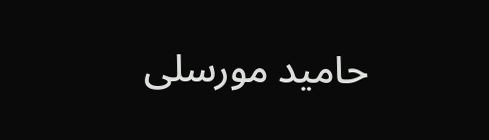حامید مورسلی